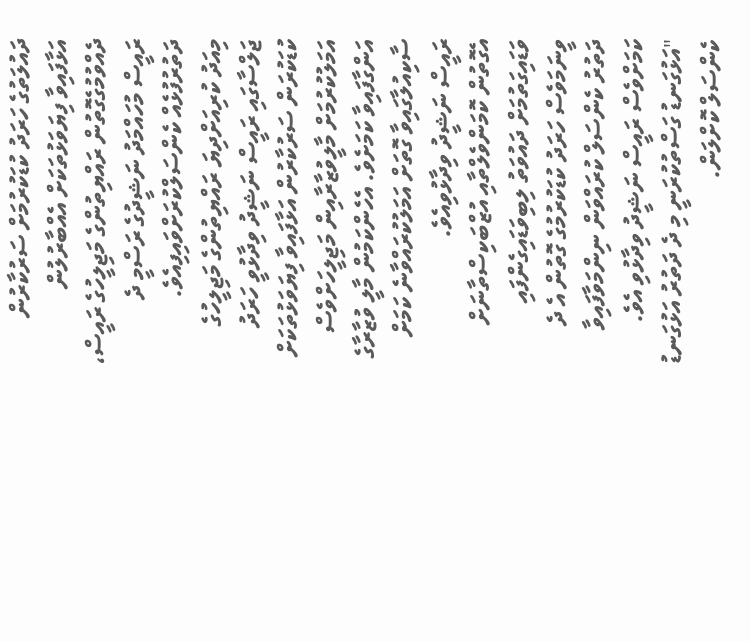ދައުލަތުގެ ހަރަދު ކުޑަކުރުމަށް ސަރުކާރުން އަޅާފައިވާ ފިޔަވަޅުތަކަށް އެއްބާރުލުން ދެއްވުމުގެގޮތުން ރައްޔިތުންގެ މަޖިލީހުގެ ރައީސް، ރައީސް މުހައްމަދު ނަޝީދުގެ ރަސްމީ ދެ ދަތުރުފުޅެއް ކެންސަލްކުރަށްވައިފިއެވެ.
މިއަދު ކުރިއަށްދިޔަ ރައްޔިތުންގެ މަޖިލީހުގެ ޖަލްސާގައި ރައީސް ނަޝީދު ވިދާޅުވީ ހަރަދު ކުޑަކުރަން ސަރުކާރުން އަޅާފައިވާ ފިޔަވަޅުތަކަށް އަމަލުކުރުމަށް މާލީވުޒާރާއިން މަޖިލީހަށްވެސް އަންގާފައިވާ ކަމަށެވެ. އެހެންކަމުން މާލީ ވުޒާރާގެ ސާކިއުލާގައިވާ ގޮތަށް އަމަލުކުރައްވާނެ ކަމަށް ރައީސް ނަޝީދު ވިދާޅުވިއެވެ.
އެގޮތުން ކޮމަންވެލްތާއި އުޒްބަކިސްތާނަށް ވަޑައިގަތުމަށް ދައުވަތު ލިބިވަޑައިގެންފައި ވީނަމަވެސް ހަރަދު ކުޑަކުރުމުގެ ގޮތުން އެ ދެ ދަތުރު ކެންސަލް ކުރައްވަން ނިންމަވާފައިވާ ކަމަށްވެސް ރައީސް ނަޝީދު ވިދާޅުވި އެވެ.
"އަޅުގަނޑު ގަސްތުކުރަނީ މި ދެ ދަތުރު އަޅުގަނޑު ކެންސަލް ކޮށްލަން.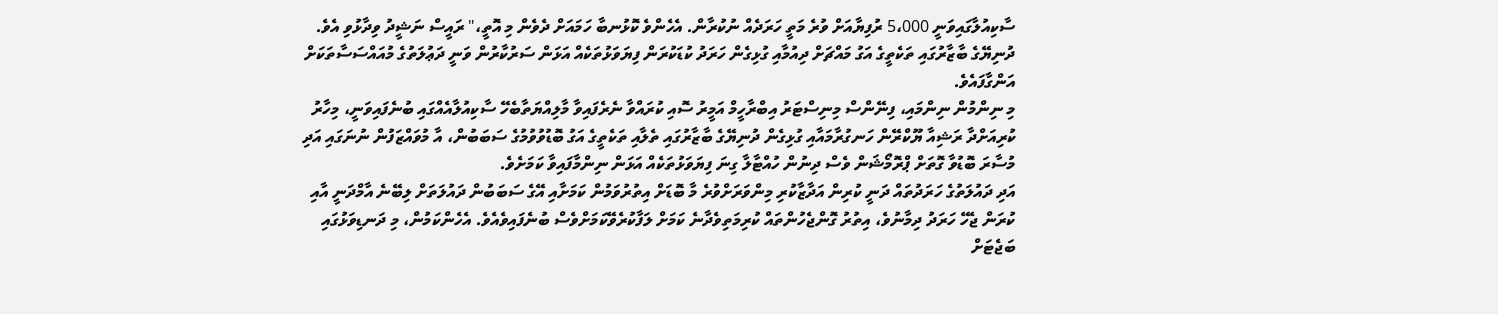ސާކިއުލާގައިވަނީ 5،000 ރުފިޔާއަށް ވުރެ މަތީ ހަރަދެއް ނުކުރާން. އެހެންވެ ކޮޅުނބާ ހަމައަށް ދެވެން މި އޮތީ،" ރައީސް ނަޝީދު ވިދާޅުވި އެވެ.
ދުނިޔޭގެ ބާޒާރުގައި ތަކެތީގެ އަގު މައްޗަށް ދިއުމާއި ގުޅިގެން ހަރަދު ކުޑަކުރަން ފިޔަވަޅުތަކެއް އަޅަން ސަރުކާރުން ވަނީ ދަޢުލަތުގެ މުއައްސަސާތަކަށް އަންގާފައެވެ.
މި ނިންމުން ނިންމައި، ފިނޭންސް މިނިސްޓަރު އިބްރާހީމް އަމީރު ސޮއި ކުރައްވާ ނެރެފައިވާ މާލިއްޔަތާބެހޭ ސާކިއުލާއެއްގައި ބުނެފައިވަނީ، މިހާރު ކުރިއަށްދާ ރަޝިއާ ޔޫކްރޭން ހަނގުރާމައާއި ގުޅިގެން ދުނިޔޭގެ ބާޒާރުގައި ތެލާއި ތަކެތީގެ އަގު ބޮޑުވުވުމުގެ ސަބަބުން، އާ މުވައްޒަފުން ނުނަގައި އަދި މުސާރަ ބޮޑުވާ ގޮތަށް ޕްރޮމޯޝަން ވެސް ދިނުން ހުއްޓާލާ ގިނަ ފިޔަވަޅުތަކެއް އަޅަން ނިންމާފައިވާ ކަމަށެވެ.
އަދި ދައުލަތުގެ ހަރަދުތައް ދަނީ ކުރިން އަދާޒާކުރި މިންވަރަށްވުރެ މާ ބޮޑަށް އިތުރުވަމުން ކަމަށާއި އޭގެ ސަބަބުން ދައުލަތަށް ލިބޭނެ އާމްދަނީ އާއި ކުރަން ޖެހޭ ހަރަދު ދިމާނުވެ، އިތުރު ގޮންޖެހުންތައް ކުރިމަތިވެދާނެ ކަމަށް ލަފާކުރެވޭކަމަށްވެސް ބުނެފައިވެއެވެ. އެހެންކަމުން، މި ދަނޑިވަޅުގައި ބަޖެޓަށް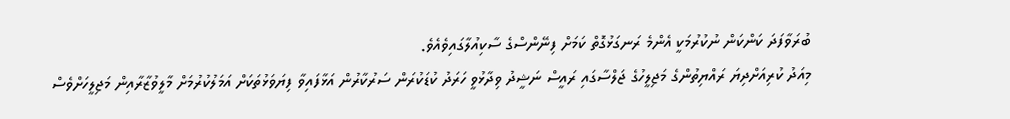ބުރަވާފަދަ ކަންކަން ނުކުރުމަކީ އެންމެ ރަނގަޅުގޮތް ކަމަށް ފިނޭންސްގެ ސާކިއުލާގައިވެއެވެ.
މިއަދު ކުރިއަށްދިޔަ ރައްޔިތުންގެ މަޖިލީހުގެ ޖަލްސާގައި ރައީސް ނަޝީދު ވިދާޅުވީ ހަރަދު ކުޑަކުރަން ސަރުކާރުން އަޅާފައިވާ ފިޔަވަޅުތަކަށް އަމަލުކުރުމަށް މާލީވުޒާރާއިން މަޖިލީހަށްވެސް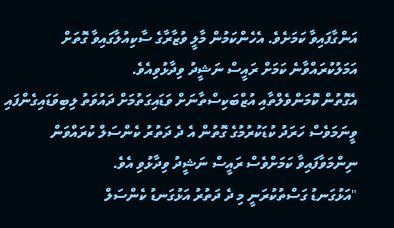އަންގާފައިވާ ކަމަށެވެ. އެހެންކަމުން މާލީ ވުޒާރާގެ ސާކިއުލާގައިވާ ގޮތަށް އަމަލުކުރައްވާނެ ކަމަށް ރައީސް ނަޝީދު ވިދާޅުވިއެވެ.
އެގޮތުން ކޮމަންވެލްތާއި އުޒްބަކިސްތާނަށް ވަޑައިގަތުމަށް ދައުވަތު ލިބިވަޑައިގެންފައި ވީނަމަވެސް ހަރަދު ކުޑަކުރުމުގެ ގޮތުން އެ ދެ ދަތުރު ކެންސަލް ކުރައްވަން ނިންމަވާފައިވާ ކަމަށްވެސް ރައީސް ނަޝީދު ވިދާޅުވި އެވެ.
"އަޅުގަނޑު ގަސްތުކުރަނީ މި ދެ ދަތުރު އަޅުގަނޑު ކެންސަލް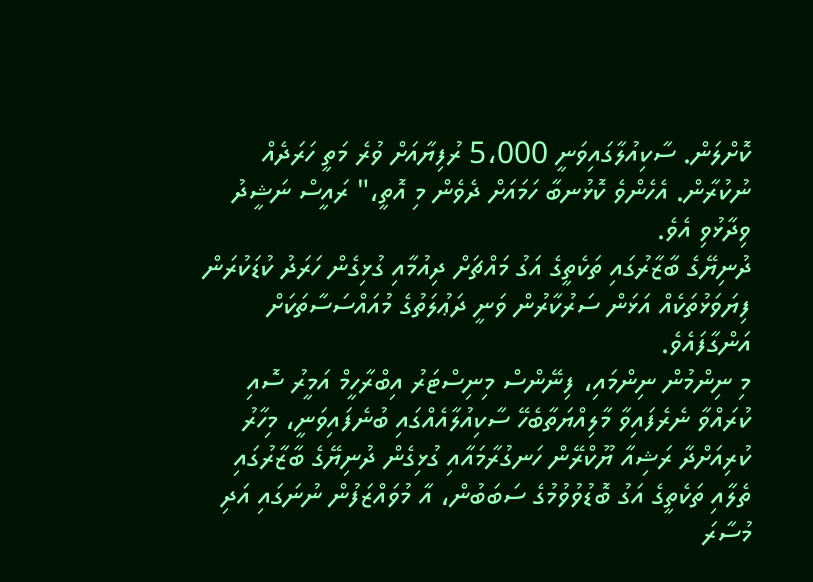ކޮށްލަން. ސާކިއުލާގައިވަނީ 5،000 ރުފިޔާއަށް ވުރެ މަތީ ހަރަދެއް ނުކުރާން. އެހެންވެ ކޮޅުނބާ ހަމައަށް ދެވެން މި އޮތީ،" ރައީސް ނަޝީދު ވިދާޅުވި އެވެ.
ދުނިޔޭގެ ބާޒާރުގައި ތަކެތީގެ އަގު މައްޗަށް ދިއުމާއި ގުޅިގެން ހަރަދު ކުޑަކުރަން ފިޔަވަޅުތަކެއް އަޅަން ސަރުކާރުން ވަނީ ދަޢުލަތުގެ މުއައްސަސާތަކަށް އަންގާފައެވެ.
މި ނިންމުން ނިންމައި، ފިނޭންސް މިނިސްޓަރު އިބްރާހީމް އަމީރު ސޮއި ކުރައްވާ ނެރެފައިވާ މާލިއްޔަތާބެހޭ ސާކިއުލާއެއްގައި ބުނެފައިވަނީ، މިހާރު ކުރިއަށްދާ ރަޝިއާ ޔޫކްރޭން ހަނގުރާމައާއި ގުޅިގެން ދުނިޔޭގެ ބާޒާރުގައި ތެލާއި ތަކެތީގެ އަގު ބޮޑުވުވުމުގެ ސަބަބުން، އާ މުވައްޒަފުން ނުނަގައި އަދި މުސާރަ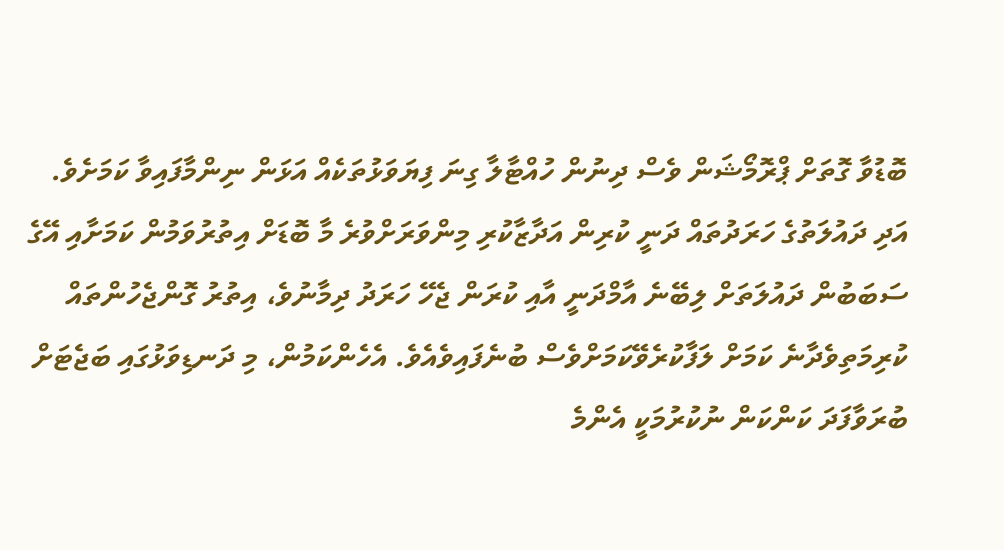ބޮޑުވާ ގޮތަށް ޕްރޮމޯޝަން ވެސް ދިނުން ހުއްޓާލާ ގިނަ ފިޔަވަޅުތަކެއް އަޅަން ނިންމާފައިވާ ކަމަށެވެ.
އަދި ދައުލަތުގެ ހަރަދުތައް ދަނީ ކުރިން އަދާޒާކުރި މިންވަރަށްވުރެ މާ ބޮޑަށް އިތުރުވަމުން ކަމަށާއި އޭގެ ސަބަބުން ދައުލަތަށް ލިބޭނެ އާމްދަނީ އާއި ކުރަން ޖެހޭ ހަރަދު ދިމާނުވެ، އިތުރު ގޮންޖެހުންތައް ކުރިމަތިވެދާނެ ކަމަށް ލަފާކުރެވޭކަމަށްވެސް ބުނެފައިވެއެވެ. އެހެންކަމުން، މި ދަނޑިވަޅުގައި ބަޖެޓަށް ބުރަވާފަދަ ކަންކަން ނުކުރުމަކީ އެންމެ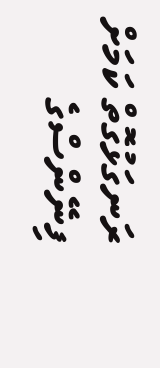ރަނގަޅުގޮތް ކަމަށް ފިނޭންސްގެ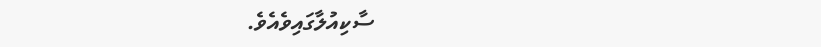ސާކިއުލާގައިވެއެވެ.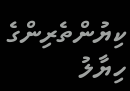ކިޔުންތެރިންގެ ހިޔާލު